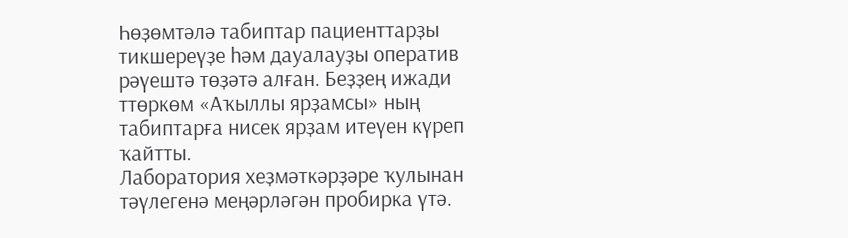Һөҙөмтәлә табиптар пациенттарҙы тикшереүҙе һәм дауалауҙы оператив рәүештә төҙәтә алған. Беҙҙең ижади ттөркөм «Аҡыллы ярҙамсы» ның табиптарға нисек ярҙам итеүен күреп ҡайтты.
Лаборатория хеҙмәткәрҙәре ҡулынан тәүлегенә меңәрләгән пробирка үтә.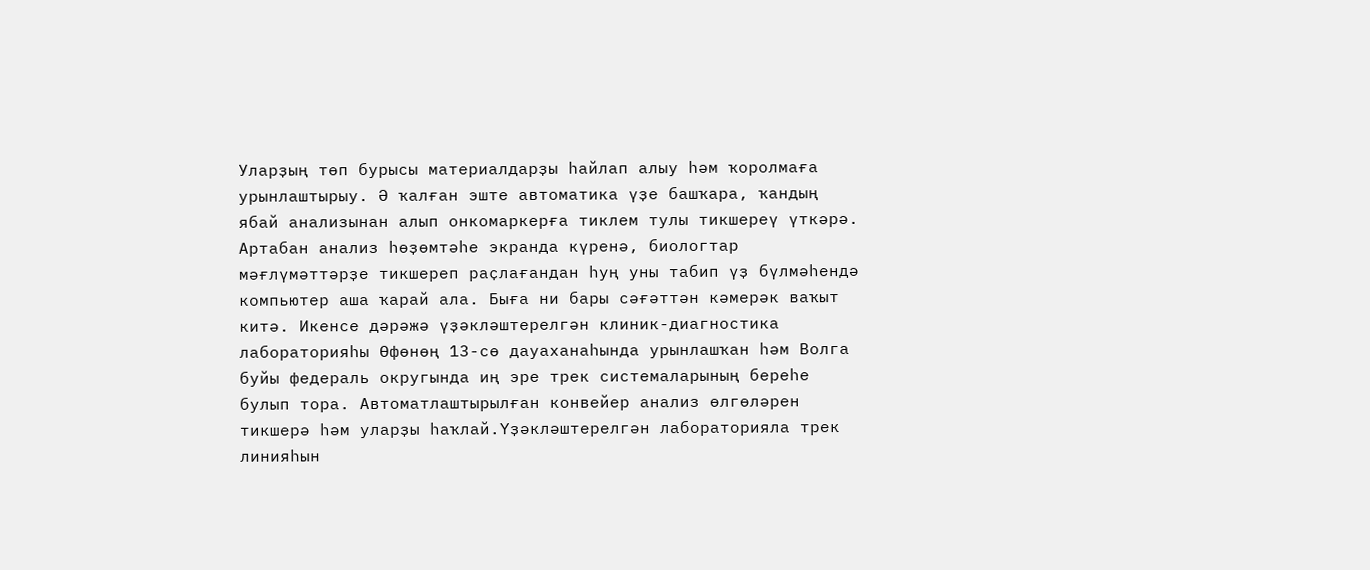Уларҙың төп бурысы материалдарҙы һайлап алыу һәм ҡоролмаға урынлаштырыу. Ә ҡалған эште автоматика үҙе башҡара, ҡандың ябай анализынан алып онкомаркерға тиклем тулы тикшереү үткәрә. Артабан анализ һөҙөмтәһе экранда күренә, биологтар мәғлүмәттәрҙе тикшереп раҫлағандан һуң уны табип үҙ бүлмәһендә компьютер аша ҡарай ала. Быға ни бары сәғәттән кәмерәк ваҡыт китә. Икенсе дәрәжә үҙәкләштерелгән клиник-диагностика лабораторияһы Өфөнөң 13-сө дауаханаһында урынлашҡан һәм Волга буйы федераль округында иң эре трек системаларының береһе булып тора. Автоматлаштырылған конвейер анализ өлгөләрен тикшерә һәм уларҙы һаҡлай.Үҙәкләштерелгән лабораторияла трек линияһын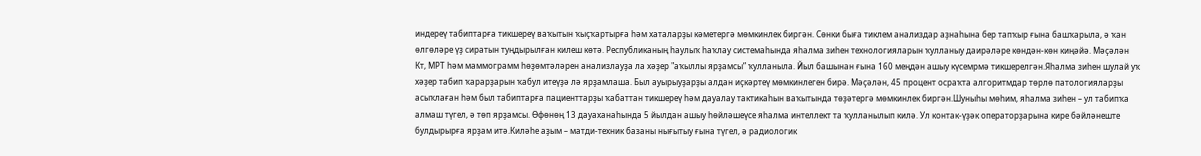индереү табиптарға тикшереү ваҡытын ҡыҫҡартырға һәм хаталарҙы кәметергә мөмкинлек биргән. Сөнки быға тиклем анализдар аҙнаһына бер тапҡыр ғына башҡарыла, ә ҡан өлгөләре үҙ сиратын туңдырылған килеш көтә. Республиканың һаулыҡ һаҡлау системаһында яһалма зиһен технологияларын ҡулланыу даирәләре көндән-көн киңәйә. Мәҫәлән Кт, МРТ һәм маммограмм һөҙөмтәләрен анализлауҙа ла хәҙер "аҡыллы ярҙамсы” ҡулланыла. Йыл башынан ғына 160 меңдән ашыу күсемрмә тикшерелгән.Яһалма зиһен шулай уҡ хәҙер табип ҡарарҙарын ҡабул итеүҙә лә ярҙамлаша. Был ауырыуҙарҙы алдан иҫкәртеү мөмкинлеген бирә. Мәҫәлән, 45 процент осраҡта алгоритмдар төрлө патологияларҙы асыҡлаған һәм был табиптарға пациенттарҙы ҡабаттан тикшереү һәм дауалау тактикаһын ваҡытында төҙәтергә мөмкинлек биргән.Шуныһы мөһим, яһалма зиһен – ул табипҡа алмаш түгел, ә төп ярҙамсы. Өфөнөң 13 дауаханаһында 5 йылдан ашыу һөйләшеүсе яһалма интеллект та ҡулланылып килә. Ул контак-үҙәк операторҙарына кире бәйләнеште булдырырға ярҙам итә.Киләһе аҙым – матди-техник базаны нығытыу ғына түгел, ә радиологик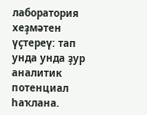лаборатория хеҙмәтен үҫтереү: тап унда унда ҙур аналитик потенциал һаҡлана.